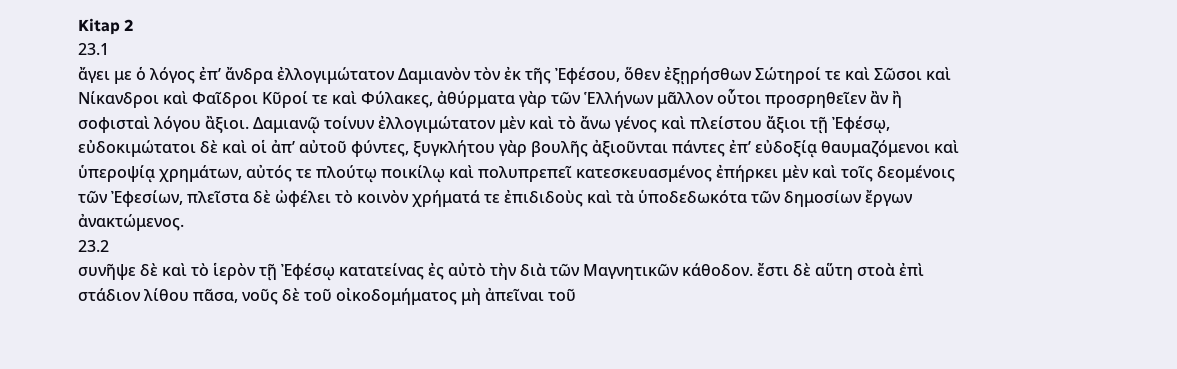Kitap 2
23.1
ἄγει με ὁ λόγος ἐπʼ ἄνδρα ἐλλογιμώτατον Δαμιανὸν τὸν ἐκ τῆς Ἐφέσου, ὅθεν ἐξῃρήσθων Σώτηροί τε καὶ Σῶσοι καὶ Νίκανδροι καὶ Φαῖδροι Κῦροί τε καὶ Φύλακες, ἀθύρματα γὰρ τῶν Ἑλλήνων μᾶλλον οὗτοι προσρηθεῖεν ἂν ἢ σοφισταὶ λόγου ἂξιοι. Δαμιανῷ τοίνυν ἐλλογιμώτατον μὲν καὶ τὸ ἄνω γένος καὶ πλείστου ἄξιοι τῇ Ἐφέσῳ, εὐδοκιμώτατοι δὲ καὶ οἱ ἀπʼ αὐτοῦ φύντες, ξυγκλήτου γὰρ βουλῆς ἀξιοῦνται πάντες ἐπʼ εὐδοξίᾳ θαυμαζόμενοι καὶ ὑπεροψίᾳ χρημάτων, αὐτός τε πλούτῳ ποικίλῳ καὶ πολυπρεπεῖ κατεσκευασμένος ἐπήρκει μὲν καὶ τοῖς δεομένοις τῶν Ἐφεσίων, πλεῖστα δὲ ὠφέλει τὸ κοινὸν χρήματά τε ἐπιδιδοὺς καὶ τὰ ὑποδεδωκότα τῶν δημοσίων ἔργων ἀνακτώμενος.
23.2
συνῆψε δὲ καὶ τὸ ἱερὸν τῇ Ἐφέσῳ κατατείνας ἐς αὐτὸ τὴν διὰ τῶν Μαγνητικῶν κάθοδον. ἔστι δὲ αὕτη στοὰ ἐπὶ στάδιον λίθου πᾶσα, νοῦς δὲ τοῦ οἰκοδομήματος μὴ ἀπεῖναι τοῦ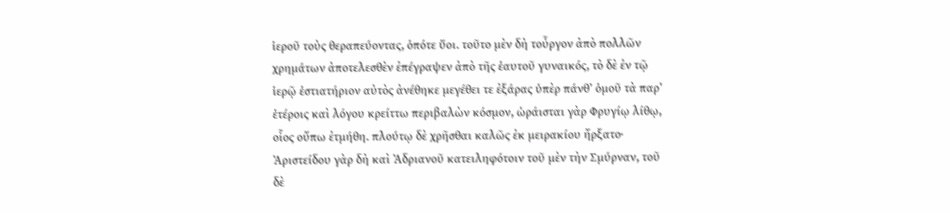ἱεροῦ τοὺς θεραπεύοντας, ὁπότε ὕοι. τοῦτο μὲν δὴ τοὖργον ἀπὸ πολλῶν χρημάτων ἀποτελεσθὲν ἐπέγραψεν ἀπὸ τῆς ἑαυτοῦ γυναικός, τὸ δὲ ἐν τῷ ἱερῷ ἑστιατήριον αὐτὸς ἀνέθηκε μεγέθει τε ἐξάρας ὑπὲρ πάνθʼ ὁμοῦ τὰ παρʼ ἑτέροις καὶ λόγου κρείττω περιβαλὼν κόσμον, ὡράισται γὰρ Φρυγίῳ λίθῳ, οἷος οὔπω ἐτμήθη. πλούτῳ δὲ χρῆσθαι καλῶς ἐκ μειρακίου ἤρξατο· Ἀριστείδου γὰρ δὴ καὶ Ἀδριανοῦ κατειληφότοιν τοῦ μὲν τὴν Σμύρναν, τοῦ δὲ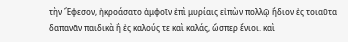τὴν Ἔφεσον, ἠκροάσατο ἀμφοῖν ἐπὶ μυρίαις εἰπὼν πολλῷ ἥδιον ἐς τοιαῦτα δαπανᾶν παιδικὰ ἢ ἐς καλούς τε καὶ καλάς, ὥσπερ ἔνιοι. καὶ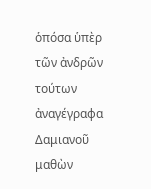ὁπόσα ὑπὲρ τῶν ἀνδρῶν τούτων ἀναγέγραφα Δαμιανοῦ μαθὼν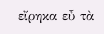εἴρηκα εὖ τὰ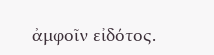ἀμφοῖν εἰδότος.